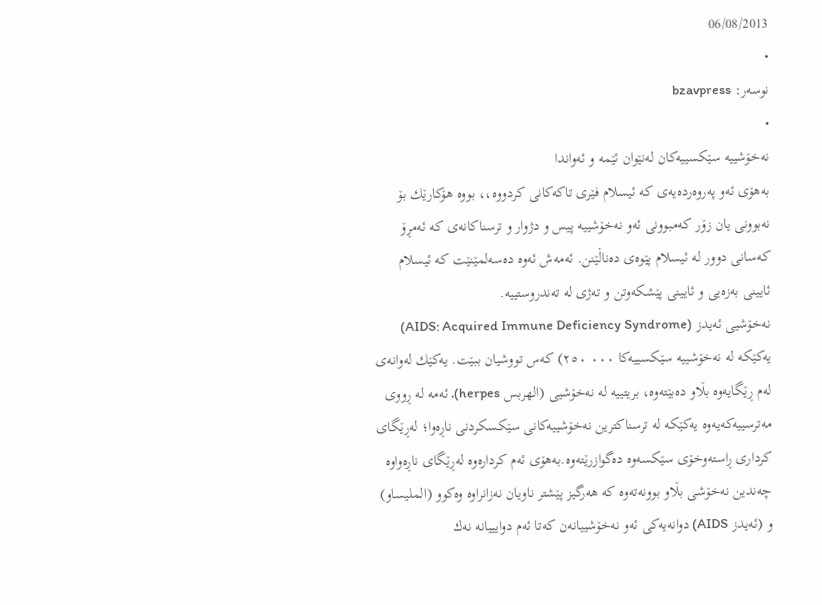06/08/2013
•
نوسەر: bzavpress
•
نەخۆشییە سێكسییەكان لەنێوان ئێمە و ئەواندا
بەهۆی ئەو پەروەردەیەی كە ئیسلام فێری تاكەكانی كردووە،، بووە هۆكارێك بۆ نەبوونی یان زۆر كەمبوونی ئەو نەخۆشییە پیس و دژوار و ترسناكانەی كە ئەمڕۆ كەسانی دوور لە ئیسلام پێوەی دەناڵێنن. ئەمەش ئەوە دەسەلمێنێت كە ئیسلام ئایینی بەزەیی و ئایینی پێشكەوتن و تەژی لە تەندروستییە.
نەخۆشیی ئەیدز (AIDS: Acquired Immune Deficiency Syndrome) یەكێكە لە نەخۆشییە سێكسییەکا ٠٠٠ ٢٥٠) كەس تووشیان ببێت. یەكێك لەوانەی لەم ڕێگایەوە بڵاو دەبێتەوە، بریتییە لە نەخۆشیی (الهربس herpes). ئەمە لە ڕووی مەترسییەكەیەوە یەكێكە لە ترسناكترین نەخۆشییەكانی سێكسكردنی ناڕەوا؛ لەڕێگای كرداری ڕاستەوخۆی سێكسەوە دەگوازرێتەوە.بەهۆی ئەم كردارەوە لەڕێگای ناڕەواوە چەندین نەخۆشی بڵاو بوونەتەوە كە هەرگیز پێشتر ناویان نەزانراوە وەكوو (الملیساو) و (ئەیدز AIDS) دوانەیەكی ئەو نەخۆشییانەن كەتا ئەم دوایییانە نەك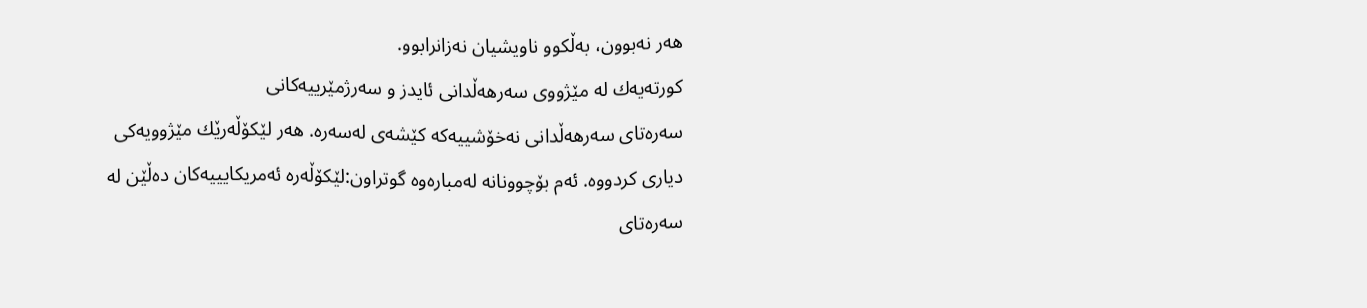هەر نەبوون، بەڵكوو ناویشیان نەزانرابوو.
كورتەیەك لە مێژووی سەرهەڵدانی ئایدز و سەرژمێرییەكانی
سەرەتای سەرهەڵدانی نەخۆشییەكە كێشەی لەسەرە. هەر لێكۆڵەرێك مێژوویەكی دیاری كردووە. ئەم بۆچوونانە لەمبارەوە گوتراون:لێكۆڵەرە ئەمریكایییەكان دەڵێن لە سەرەتای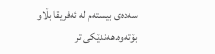سەدەی بیستەم لە ئەفریقا بڵاو بۆتەوە.هەندێكی تر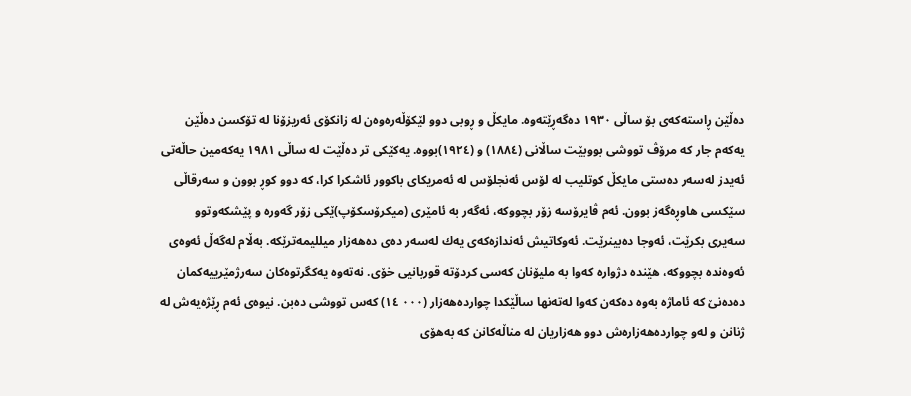دەڵێن ڕاستەكەی بۆ ساڵی ١٩٣٠ دەگەڕێتەوە. مایكڵ و ڕوبی دوو لێكۆڵەرەوەن لە زانكۆی ئەریزۆنا لە تۆكسن دەڵێن یەكەم جار كە مرۆڤ تووشی بووبێت ساڵانی (١٨٨٤) و (١٩٢٤)بووە. یەكێكی تر دەڵێت لە ساڵی ١٩٨١ یەكەمین حاڵەتی ئەیدز لەسەر دەستی مایكڵ كوتلیب لە لۆس ئەنجلۆس لە ئەمریكای باكوور ئاشكرا كرا، كە دوو كوڕ بوون و سەرقاڵی سێكسی هاوڕەگەز بوون. ئەم ڤایرۆسە زۆر بچووكە، ئەگەر بە ئامێری (میكرۆسكۆپ)ێكی زۆر گەورە و پێشكەوتوو سەیری بكرێت، ئەوجا دەبینرێت. ئەوكاتیش ئەندازەكەی یەك لەسەر دەی دەهەزار میللیمەترێكە. بەڵام لەگەڵ ئەوەی ئەوەندە بچووكە، هێندە دژوارە كەوا بە ملیۆنان كەسی كردۆتە قوربانیی خۆی. نەتەوە یەكگرتوەكان سەرژمێرییەكمان دەدەنێ کە ئاماژە بەوە دەكەن كەوا لەتەنها ساڵێكدا چواردەهەزار (٠٠٠ ١٤) كەس تووشی دەبن. نیوەی ئەم ڕێژەیەش لە ژنانن و لەو چواردەهەزارەش دوو هەزاریان لە مناڵەكانن كە بەهۆی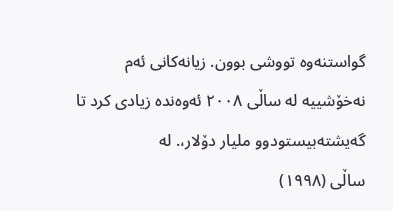گواستنەوە تووشی بوون. زیانەكانی ئەم نەخۆشییە لە ساڵی ٢٠٠٨ ئەوەندە زیادی كرد تا گەیشتەبیستودوو ملیار دۆلار،. لە
ساڵی (١٩٩٨)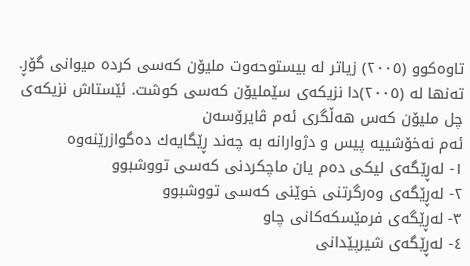تاوەكوو (٢٠٠٥) زیاتر لە بیستوحەوت ملیۆن كەسی كردە میوانی گۆڕ. تەنها لە (٢٠٠٥)دا نزیكەی سێملیۆن كەسی كوشت. ئێستاش نزیكەی چل ملیۆن كەس هەڵگری ئەم ڤایرۆسەن
ئەم نەخۆشییە پیس و دژوارانە بە چەند ڕێگایەك دەگوازرێنەوە
١- لەڕێگەی لیكی دەم یان ماچكردنی كەسی تووشبوو
٢- لەڕێگەی وەرگرتنی خوێنی كەسی تووشبوو
٣- لەڕێگەی فرمێسكەكانی چاو
٤- لەڕێگەی شیرپێدانی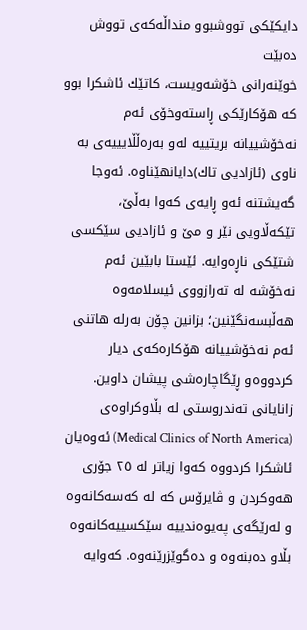دایكێكی تووشبوو منداڵەكەی تووش دەبێت
خوێنەرانی خۆشەویست، كاتێك ئاشكرا بوو كە هۆكارێكی ڕاستەوخۆی ئەم نەخۆشییانە بریتییە لەو بەرەڵڵایییەی بە ناوی (ئازادیی تاك)دایانهێناوە. ئەوجا گەیشتنە ئەو ڕایەی كەوا بەڵێ، تێكەڵاویی نێر و مێ و ئازادیی سێكسی شتێكی ناڕەوایە. ئێستا بابێین ئەم نەخۆشە لە تەرازووی ئیسلامەوە هەڵبسەنگێنین؛ بزانین چۆن بەرلە هاتنی ئەم نەخۆشییانە هۆكارەكەی دیار كردووەو ڕێگاچارەشی پیشان داوین. زانایانی تەندروستی لە بڵاوكراوەی (Medical Clinics of North America) ئەوەیان ئاشكرا كردووە كەوا زیاتر لە ٢٥ جۆری هەوكردن و ڤایرۆس كە لە كەسەكانەوە و لەرێگەی پەیوەندییە سێكسییەكانەوە بڵاو دەبنەوە و دەگوێزرێنەوە. كەوایە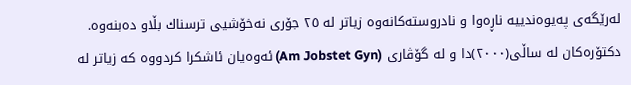لەرێگەی پەیوەندییە ناڕەوا و نادروستەكانەوە زیاتر لە ٢٥ جۆری نەخۆشیی ترسناك بڵاو دەبنەوە. دكتۆرەكان لە ساڵی(٢٠٠٠)دا و لە گۆڤاری (Am Jobstet Gyn) ئەوەیان ئاشكرا كردووە كە زیاتر لە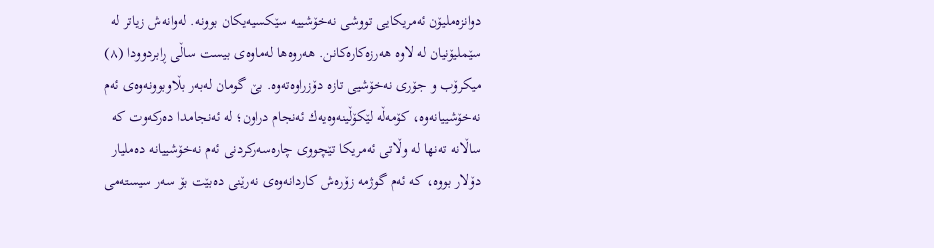دوانزەملیۆن ئەمریكایی تووشی نەخۆشییە سێكسیەیكان بوونە. لەوانەش زیاتر لە سێملیۆنیان لە لاوە هەرزەكارەكانن. هەروەها لەماوەی بیست ساڵی ڕابردوودا (٨) میكرۆب و جۆری نەخۆشیی تازە دۆزراوەتەوە. بێ گومان لەبەر بڵاوبوونەوەی ئەم نەخۆشییانەوە، كۆمەڵە لێكۆڵینەوەیەك ئەنجام دراون؛ لە ئەنجامدا دەركەوت كە ساڵانە تەنها لە وڵاتی ئەمریكا تێچووی چارەسەركردنی ئەم نەخۆشییانە دەملیار دۆلار بووە، كە ئەم گوژمە زۆرەش كاردانەوەی نەرێنی دەبێت بۆ سەر سیستەمی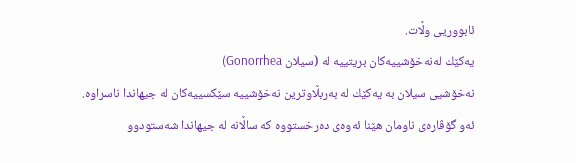ئابووریی وڵات.
یەكێك لەنەخۆشییەكان بریتییە لە (سیلان Gonorrhea)
نەخۆشیی سیلان بە یەكێك لە بەربڵاوترین نەخۆشییە سێكسییەكان لە جیهاندا ناسراوە. ئەو گۆڤارەی ناومان هێنا ئەوەی دەرخستووە كە ساڵانە لە جیهاندا شەستودوو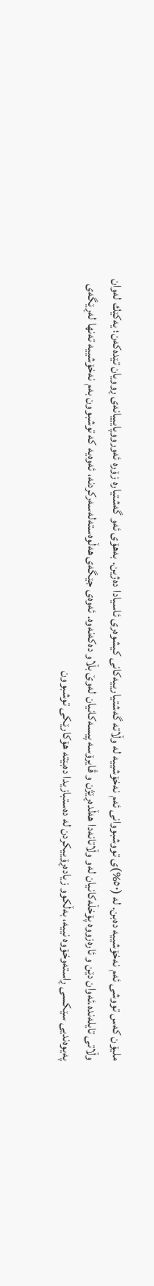ملیۆن كەس تووشی ئەم نەخۆشییە دەبن. لە (٥٠%)ی تووشبووانی ئەم نەخۆشییە لە وڵاتە گەشتیارییەكانی كیشوەری ئاسیادا دەژین. بەهۆی ئەو گەشتیارە زۆرە ئەورووپایییانەی ڕوویان تێدەكەن؛ یەكێك لەوان وڵاتی تایلەندە.ئەوان دێن و ئارەزووە پۆخڵەكانیان لەو وڵاتانەدا هەڵدەڕێژن و ڤایرۆسە پیسەكانیان لەوێ بڵاو دەكەنەوە. ئەوەی جێگەی هەڵوەستەلەسەركردنە، ئەوەیە كە توشبوون بەم نەخۆشییە تەنها لەڕێگەی پەیوەندیی سێكسی ڕاستەوخۆوە نییە، بەڵكوو زیادەڕۆییكردن لە دەستبازیدا دەبێتە هۆكارێكی توشبوون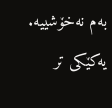بەم نەخۆشییە.
یەكێكی تر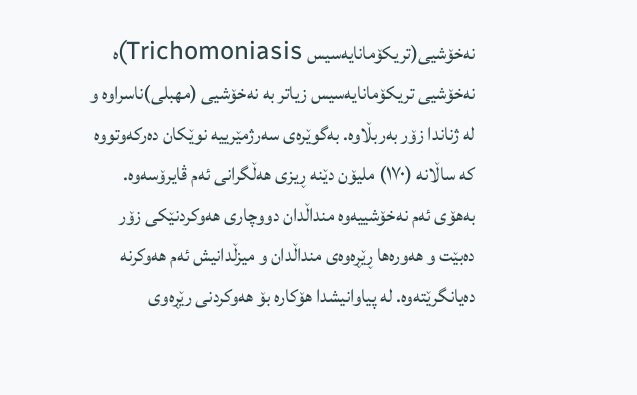نەخۆشیی(تریكۆمانایەسیس Trichomoniasis)ە
نەخۆشیی تریكۆمانایەسیس زیاتر بە نەخۆشیی (مهبلی)ناسراوە و لە ژناندا زۆر بەربڵاوه. بەگوێرەی سەرژمێرییە نوێكان دەركەوتووە كە ساڵانە (١٧٠) ملیۆن دێنە ڕیزی هەڵگرانی ئەم ڤایرۆسەوە. بەهۆی ئەم نەخۆشییەوە منداڵدان دووچاری هەوكردنێكی زۆر دەبێت و هەورەها ڕێڕەوەی منداڵدان و میزڵدانیش ئەم هەوكرنە دەیانگرێتەوە. لە پیاوانیشدا هۆكارە بۆ هەوكردنی رێڕەوی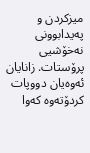میزكردن و پەیدابوونی نەخۆشیی پرۆستات. زانایان ئەوەیان دووپات كردۆتەوە كەوا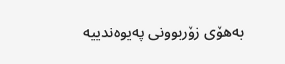بەهۆی زۆربوونی پەیوەندییە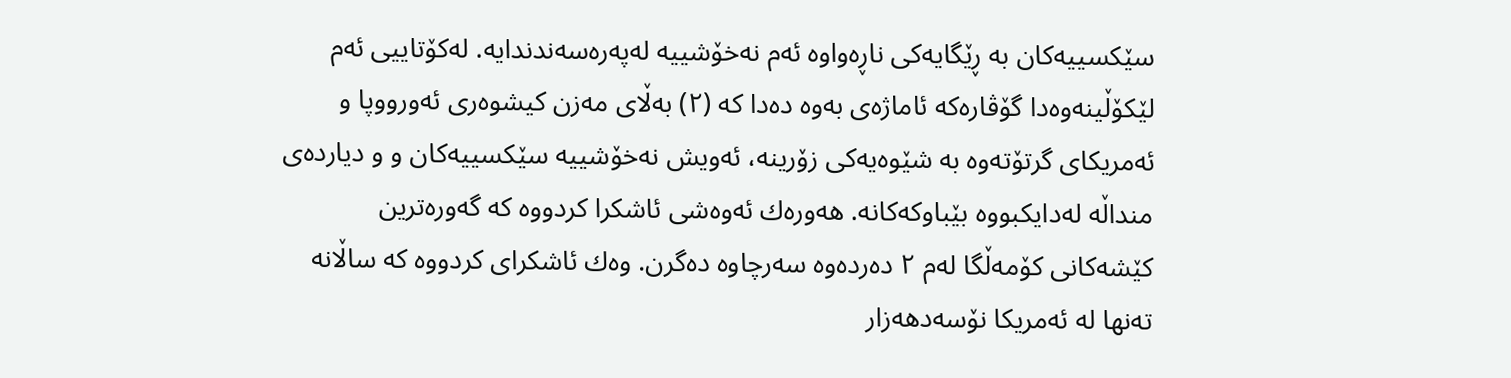سێكسییەكان بە ڕێگایەكی ناڕەواوە ئەم نەخۆشییە لەپەرەسەندندایە. لەكۆتاییی ئەم لێكۆڵینەوەدا گۆڤارەكە ئاماژەی بەوە دەدا كە (٢) بەڵای مەزن كیشوەری ئەورووپا و ئەمریكای گرتۆتەوە بە شێوەیەكی زۆرینە، ئەویش نەخۆشییە سێكسییەكان و و دیاردەی منداڵە لەدایكبووە بێباوكەكانە. هەورەك ئەوەشی ئاشكرا كردووە كە گەورەترین كێشەكانی كۆمەڵگا لەم ٢ دەردەوە سەرچاوە دەگرن. وەك ئاشكرای كردووە كە ساڵانە تەنها لە ئەمریكا نۆسەدهەزار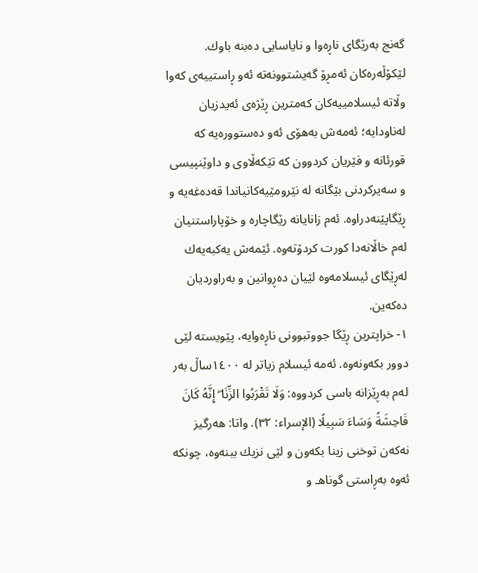گەنج بەرێگای ناڕەوا و نایاسایی دەبنە باوك.
لێكۆڵەرەكان ئەمڕۆ گەیشتوونەتە ئەو ڕاستییەی كەوا وڵاتە ئیسلامییەكان كەمترین ڕێژەی ئەیدزیان لەناودایە؛ ئەمەش بەهۆی ئەو دەستوورەیە كە قورئانە و فێریان كردوون كە تێكەڵاوی و داوێنپیسی و سەیركردنی بێگانە لە نێرومێیەكانیاندا قەدەغەیە و ڕێگاپێنەدراوە. ئەم زانایانە رێگاچارە و خۆپاراستنیان لەم خاڵانەدا كورت كردۆتەوە. ئێمەش یەكبەیەك لەڕێگای ئیسلامەوە لێیان دەڕوانین و بەراوردیان دەكەین.
١- خراپترین ڕێگا جووتبوونی ناڕەوایە، پێویستە لێی دوور بكەونەوە. ئەمە ئیسلام زیاتر لە ١٤٠٠ساڵ بەر لەم بەڕێزانە باسی كردووە: وَلَا تَقْرَبُوا الزِّنَا ۖ إِنَّهُ كَانَ فَاحِشَةً وَسَاءَ سَبِيلًا (الإسراء: ٣٢). واتا: هەرگیز نەكەن توخنی زینا بكەون و لێی نزیك ببنەوە، چونكە ئەوە بەڕاستی گوناهـ و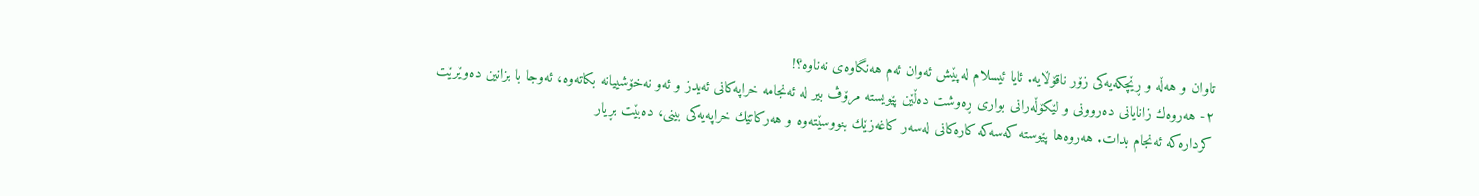تاوان و هەڵە و ڕێچكەیەكی زۆر ناقۆڵایە. ئایا ئیسلام لەپێش ئەوان ئەم هەنگاوەی نەناوە؟!
٢- هەروەك زانایانی دەروونی و لێكۆڵەرانی بواری ڕەوشت دەڵێن پێویستە مرۆڤ بیر لە ئەنجامە خراپەكانی ئەیدز و ئەو نەخۆشییانە بكاتەوە، ئەوجا با بزانین دەوێرێت كردارەكە ئەنجام بدات. هەروەها پێوستە كەسەكە كارەكانی لەسەر كاغەزێك بنووسێتەوە و هەركاتێك خراپەیەكی بینی، دەبێت بڕیار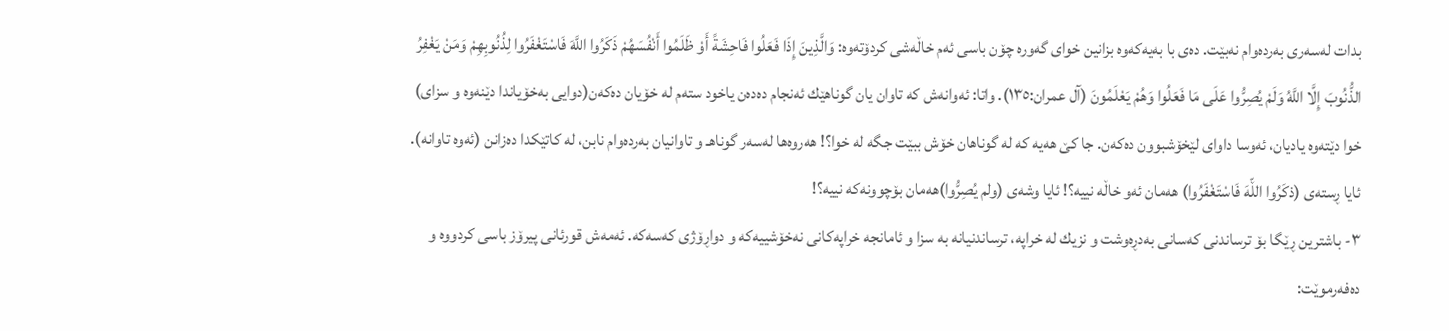بدات لەسەری بەردەوام نەبێت. دەی با بەیەكەوە بزانین خوای گەورە چۆن باسی ئەم خاڵەشی كردۆتەوە: وَالَّذِينَ إِذَا فَعَلُوا فَاحِشَةً أَوْ ظَلَمُوا أَنْفُسَهُمْ ذَكَرُوا اللَّهَ فَاسْتَغْفَرُوا لِذُنُوبِهِمْ وَمَنْ يَغْفِرُ الذُّنُوبَ إِلَّا اللَّهُ وَلَمْ يُصِرُّوا عَلَى مَا فَعَلُوا وَهُمْ يَعْلَمُونَ (آل عمران:١٣٥). واتا: ئەوانەش كە تاوان یان گوناهێك ئەنجام دەدەن یاخود ستەم لە خۆیان دەكەن(دوایی بەخۆیاندا دێنەوە و سزای) خوا دێتەوە یادیان، ئەوسا داوای لێخۆشبوون دەكەن. جا كێ هەیە كە لە گوناهان خۆش ببێت جگە لە خوا؟! هەروەها لەسەر گوناهـ و تاوانیان بەردەوام نابن، لە كاتێكدا دەزانن (ئەوە تاوانە). ئایا ڕستەی (ذكَرُوا الڵّهَ فَاسْتَغْفَرُوا) هەمان ئەو خاڵە نییە؟! ئایا وشەی (ولم یُصِرُّوا)هەمان بۆچوونەكە نییە؟!
٣- باشترین ڕێگا بۆ ترساندنی كەسانی بەدڕەوشت و نزیك لە خراپە، ترساندنیانە بە سزا و ئامانجە خراپەكانی نەخۆشییەكە و دواڕۆژی كەسەكە. ئەمەش قورئانی پیرۆز باسی كردووە و دەفەرموێت: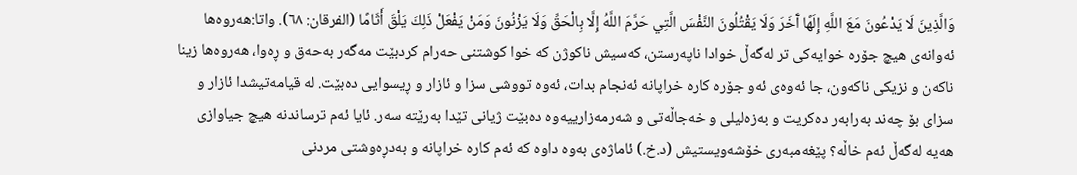وَالَّذِينَ لَا يَدْعُونَ مَعَ اللَّهِ إِلَهًا آَخَرَ وَلَا يَقْتُلُونَ النَّفْسَ الَّتِي حَرَّمَ اللَّهُ إِلَّا بِالْحَقِّ وَلَا يَزْنُونَ وَمَنْ يَفْعَلْ ذَلِكَ يَلْقَ أَثَامًا (الفرقان: ٦٨). واتا:هەروەها ئەوانەی هیچ جۆرە خوایەكی تر لەگەڵ خوادا ناپەرستن، كەسیش ناكوژن كە خوا كوشتنی حەرام كردبێت مەگەر بەحەق و ڕەوا، هەروەها زینا ناكەن و نزیكی ناكەون، جا ئەوەی ئەو جۆرە كارە خراپانە ئەنجام بدات، ئەوە تووشی سزا و ئازار و ڕیسوایی دەبێت. لە قیامەتیشدا ئازار و سزای بۆ چەند بەرابەر دەكریت و بەزەلیلی و خەجاڵەتی و شەرمەزارییەوە دەبێت ژیانی تێدا بەرێتە سەر. ئایا ئەم ترساندنە هیچ جیاوازی هەیە لەگەڵ ئەم خاڵە؟ پێغەمبەری خۆشەویستیش (د.خ.) ئاماژەی بەوە داوە كە ئەم كارە خراپانە و بەدڕەوشتی مردنی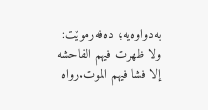بەدواوەیە؛ دەفەرموێت: ولا ظهرت فیهم الفاحشە إلا فشا فیهم الموت.رواه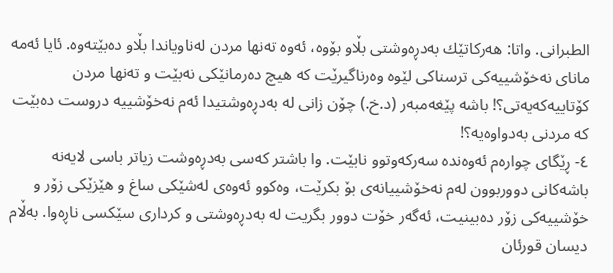الطبرانی. واتا: هەركاتێك بەدڕەوشتی بڵاو بۆوە، ئەوە تەنها مردن لەناویاندا بڵاو دەبێتەوە. ئایا ئەمە مانای نەخۆشییەكی ترسناكی لێوە وەرناگیرێت كە هیچ دەرمانێكی نەبێت و تەنها مردن كۆتاییەكەیەتی؟! باشە پێغەمبەر (د.خ.) چۆن زانی لە بەدڕەوشتیدا ئەم نەخۆشییە دروست دەبێت كە مردنی بەدواوەیە؟!
٤- ڕێگای چوارەم ئەوەندە سەركەوتوو نابێت. وا باشتر كەسی بەدڕەوشت زیاتر باسی لایەنە باشەكانی دووربوون لەم نەخۆشییانەی بۆ بكرێت، وەكوو ئەوەی لەشێكی ساغ و هێزێكی زۆر و خۆشییەكی زۆر دەبینیت، ئەگەر خۆت دوور بگریت لە بەدڕەوشتی و كرداری سێكسی ناڕەوا. بەڵام دیسان قورئان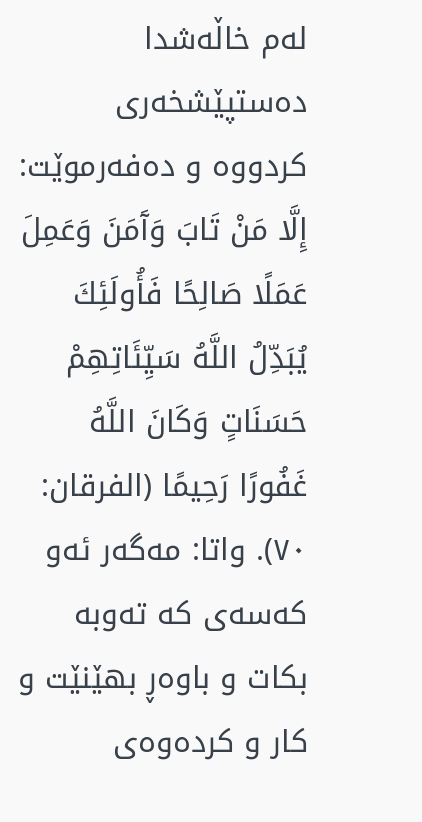لەم خاڵەشدا دەستپێشخەری كردووە و دەفەرموێت: إِلَّا مَنْ تَابَ وَآَمَنَ وَعَمِلَ عَمَلًا صَالِحًا فَأُولَئِكَ يُبَدِّلُ اللَّهُ سَيِّئَاتِهِمْ حَسَنَاتٍ وَكَانَ اللَّهُ غَفُورًا رَحِيمًا (الفرقان: ٧٠). واتا: مەگەر ئەو كەسەی كە تەوبە بكات و باوەڕ بهێنێت و كار و كردەوەی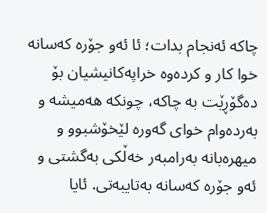چاكە ئەنجام بدات؛ ئا ئەو جۆرە كەسانە خوا كار و كردەوە خراپەكانیشیان بۆ دەگۆڕێت بە چاكە، چونكە هەمیشە و بەردەوام خوای گەورە لێخۆشبوو و میهرەبانە بەرامبەر خەڵكی بەگشتی و ئەو جۆرە كەسانە بەتایبەتی. ئایا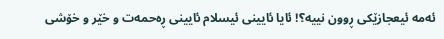ئەمە ئیعجازێكی ڕوون نییە؟! ئایا ئایینی ئیسلام ئایینی ڕەحمەت و خێر و خۆشی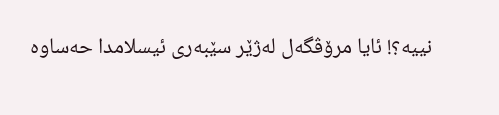نییە؟! ئایا مرۆڤگەل لەژێر سێبەری ئیسلامدا حەساوە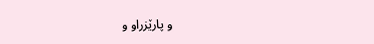و پارێزراو و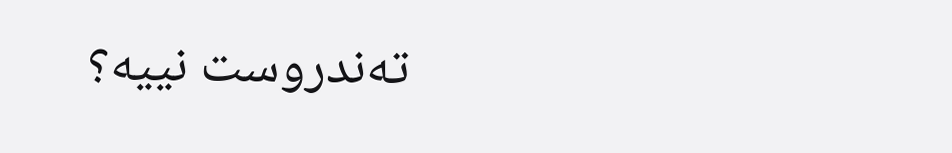تەندروست نییە؟